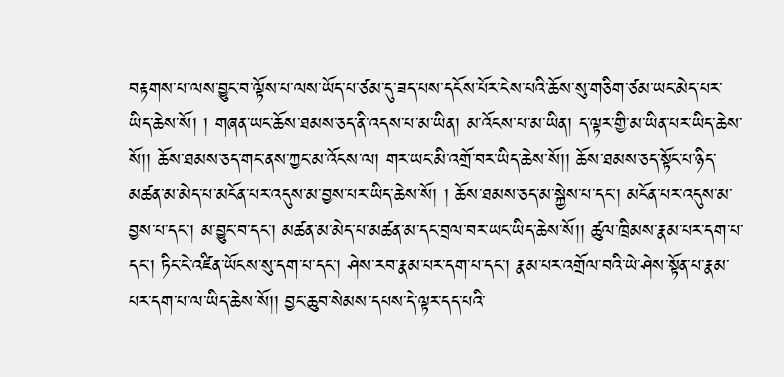བརྟགས་པ་ལས་བྱུང་བ་ལྟོས་པ་ལས་ཡོད་པ་ཙམ་དུ་ཟད་པས་དངོས་པོར་ངེས་པའི་ཆོས་སུ་གཅིག་ཙམ་ཡང་མེད་པར་ཡིད་ཆེས་སོ། ། གཞན་ཡང་ཆོས་ཐམས་ཅད་ནི་འདས་པ་མ་ཡིན། མ་འོངས་པ་མ་ཡིན། ད་ལྟར་གྱི་མ་ཡིན་པར་ཡིད་ཆེས་སོ།། ཆོས་ཐམས་ཅད་གང་ནས་ཀྱང་མ་འོངས་ལ། གར་ཡང་མི་འགྲོ་བར་ཡིད་ཆེས་སོ།། ཆོས་ཐམས་ཅད་སྟོང་པ་ཉིད་མཚན་མ་མེད་པ་མངོན་པར་འདུས་མ་བྱས་པར་ཡིད་ཆེས་སོ། ། ཆོས་ཐམས་ཅད་མ་སྐྱེས་པ་དང་། མངོན་པར་འདུས་མ་བྱས་པ་དང་། མ་བྱུང་བ་དང་། མཚན་མ་མེད་པ་མཚན་མ་དང་བྲལ་བར་ཡང་ཡིད་ཆེས་སོ།། ཚུལ་ཁྲིམས་རྣམ་པར་དག་པ་དང་། ཏིང་ངེ་འཛིན་ཡོངས་སུ་དག་པ་དང་། ཤེས་རབ་རྣམ་པར་དག་པ་དང་། རྣམ་པར་འགྲོལ་བའི་ཡེ་ཤེས་སྟོན་པ་རྣམ་པར་དག་པ་ལ་ཡིད་ཆེས་སོ།། བྱང་ཆུབ་སེམས་དཔས་དེ་ལྟར་དད་པའི་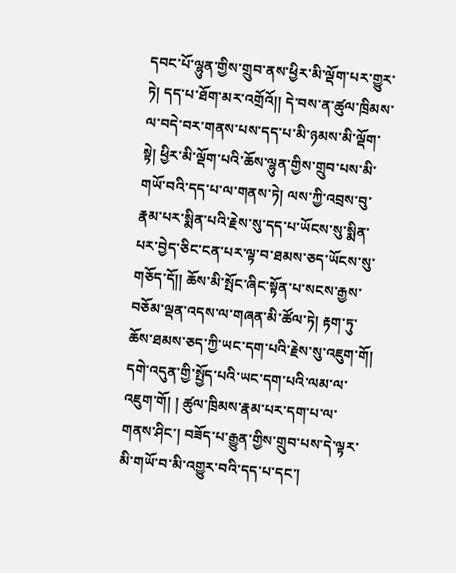དབང་པོ་ལྷུན་གྱིས་གྲུབ་ནས་ཕྱིར་མི་ལྡོག་པར་གྱུར་ཏེ། དད་པ་ཐོག་མར་འགྲོའོ།། དེ་བས་ན་ཚུལ་ཁྲིམས་ལ་བདེ་བར་གནས་པས་དད་པ་མི་ཉམས་མི་ལྡོག་སྟེ། ཕྱིར་མི་ལྡོག་པའི་ཆོས་ལྷུན་གྱིས་གྲུབ་པས་མི་གཡོ་བའི་དད་པ་ལ་གནས་ཏེ། ལས་ཀྱི་འབྲས་བུ་རྣམ་པར་སྨིན་པའི་རྗེས་སུ་དད་པ་ཡོངས་སུ་སྨིན་པར་བྱེད་ཅིང་ངན་པར་ལྟ་བ་ཐམས་ཅད་ཡོངས་སུ་གཅོད་དོ།། ཆོས་མི་སྤོང་ཞིང་སྟོན་པ་སངས་རྒྱས་བཅོམ་ལྡན་འདས་ལ་གཞན་མི་ཚོལ་ཏེ། རྟག་ཏུ་ཆོས་ཐམས་ཅད་ཀྱི་ཡང་དག་པའི་རྗེས་སུ་འཇུག་གོ། དགེ་འདུན་གྱི་སྤྱོད་པའི་ཡང་དག་པའི་ལམ་ལ་འཇུག་གོ། ། ཚུལ་ཁྲིམས་རྣམ་པར་དག་པ་ལ་གནས་ཤིང་། བཟོད་པ་རྒྱུན་གྱིས་གྲུབ་པས་དེ་ལྟར་མི་གཡོ་བ་མི་འགྱུར་བའི་དད་པ་དང་།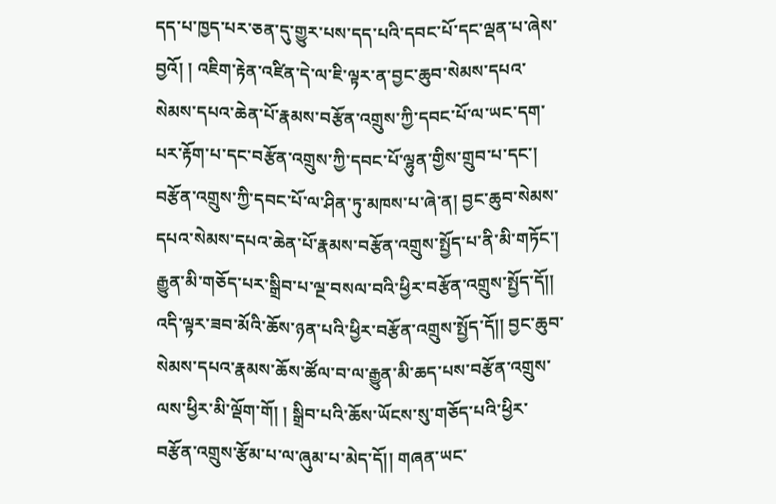དད་པ་ཁྱད་པར་ཅན་དུ་གྱུར་པས་དད་པའི་དབང་པོ་དང་ལྡན་པ་ཞེས་བྱའོ། ། འཇིག་རྟེན་འཛིན་དེ་ལ་ཇི་ལྟར་ན་བྱང་ཆུབ་སེམས་དཔའ་སེམས་དཔའ་ཆེན་པོ་རྣམས་བརྩོན་འགྲུས་ཀྱི་དབང་པོ་ལ་ཡང་དག་པར་རྟོག་པ་དང་བརྩོན་འགྲུས་ཀྱི་དབང་པོ་ལྷུན་གྱིས་གྲུབ་པ་དང་། བརྩོན་འགྲུས་ཀྱི་དབང་པོ་ལ་ཤིན་ཏུ་མཁས་པ་ཞེ་ན། བྱང་ཆུབ་སེམས་དཔའ་སེམས་དཔའ་ཆེན་པོ་རྣམས་བརྩོན་འགྲུས་སྤྱོད་པ་ནི་མི་གཏོང་། རྒྱུན་མི་གཅོད་པར་སྒྲིབ་པ་ལྔ་བསལ་བའི་ཕྱིར་བརྩོན་འགྲུས་སྤྱོད་དོ།། འདི་ལྟར་ཟབ་མོའི་ཆོས་ཉན་པའི་ཕྱིར་བརྩོན་འགྲུས་སྤྱོད་དོ།། བྱང་ཆུབ་སེམས་དཔའ་རྣམས་ཆོས་ཚོལ་བ་ལ་རྒྱུན་མི་ཆད་པས་བརྩོན་འགྲུས་ལས་ཕྱིར་མི་ལྡོག་གོ། ། སྒྲིབ་པའི་ཆོས་ཡོངས་སུ་གཅོད་པའི་ཕྱིར་བརྩོན་འགྲུས་རྩོམ་པ་ལ་ཞུམ་པ་མེད་དོ།། གཞན་ཡང་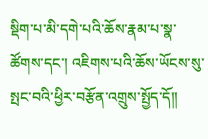སྡིག་པ་མི་དགེ་པའི་ཆོས་རྣམ་པ་སྣ་ཚོགས་དང་། འཇིགས་པའི་ཆོས་ཡོངས་སུ་སྤང་བའི་ཕྱིར་བརྩོན་འགྲུས་སྤྱོད་དོ།།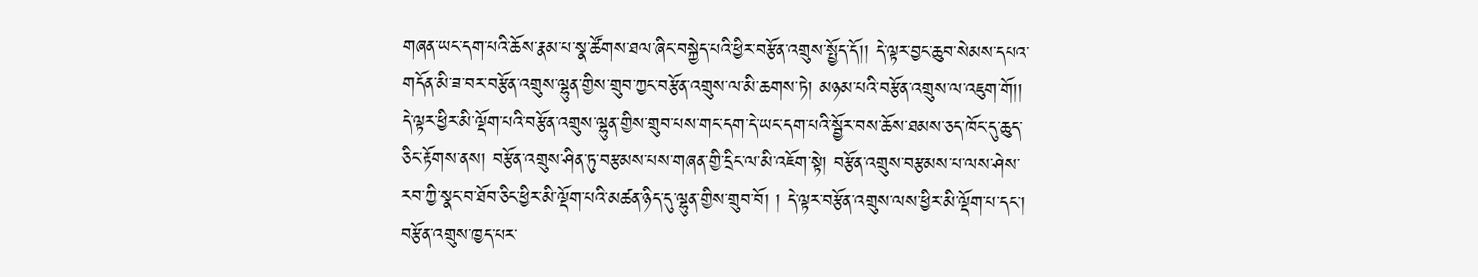གཞན་ཡང་དག་པའི་ཆོས་རྣམ་པ་སྣ་ཚོགས་ཐལ་ཞིང་བསྐྱེད་པའི་ཕྱིར་བརྩོན་འགྲུས་སྤྱོད་དོ།། དེ་ལྟར་བྱང་ཆུབ་སེམས་དཔའ་གདོན་མི་ཟ་བར་བརྩོན་འགྲུས་ལྷུན་གྱིས་གྲུབ་ཀྱང་བརྩོན་འགྲུས་ལ་མི་ཆགས་ཏེ། མཉམ་པའི་བརྩོན་འགྲུས་ལ་འཇུག་གོ།། དེ་ལྟར་ཕྱིར་མི་ལྡོག་པའི་བརྩོན་འགྲུས་ལྷུན་གྱིས་གྲུབ་པས་གང་དག་དེ་ཡང་དག་པའི་སྦྱོར་བས་ཆོས་ཐམས་ཅད་ཁོང་དུ་ཆུད་ཅིང་རྟོགས་ནས། བརྩོན་འགྲུས་ཤིན་ཏུ་བརྩམས་པས་གཞན་གྱི་དྲིང་ལ་མི་འཇོག་སྟེ། བརྩོན་འགྲུས་བརྩམས་པ་ལས་ཤེས་རབ་ཀྱི་སྣང་བ་ཐོབ་ཅིང་ཕྱིར་མི་ལྡོག་པའི་མཚན་ཉིད་དུ་ལྷུན་གྱིས་གྲུབ་བོ། ། དེ་ལྟར་བརྩོན་འགྲུས་ལས་ཕྱིར་མི་ལྡོག་པ་དང་། བརྩོན་འགྲུས་ཁྱད་པར་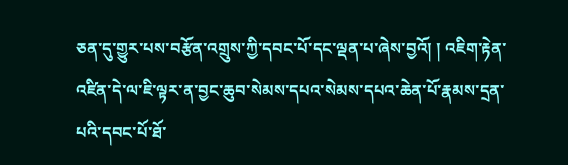ཅན་དུ་གྱུར་པས་བརྩོན་འགྲུས་ཀྱི་དབང་པོ་དང་ལྡན་པ་ཞེས་བྱའོ། ། འཇིག་རྟེན་འཛིན་དེ་ལ་ཇི་ལྟར་ན་བྱང་ཆུབ་སེམས་དཔའ་སེམས་དཔའ་ཆེན་པོ་རྣམས་དྲན་པའི་དབང་པོ་ཐོ་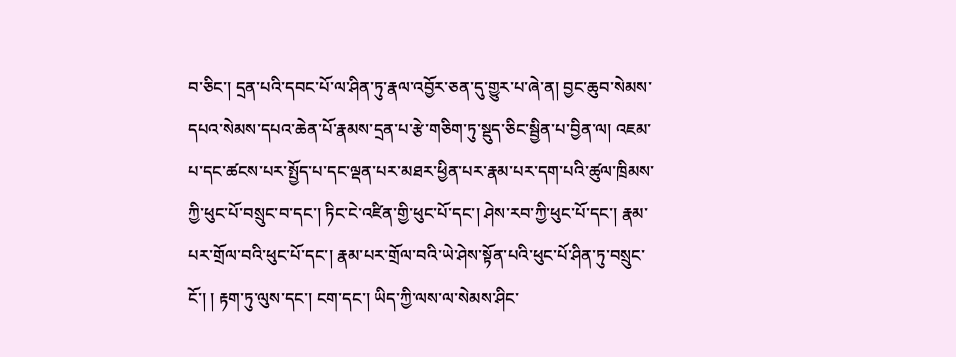བ་ཅིང་། དྲན་པའི་དབང་པོ་ལ་ཤིན་ཏུ་རྣལ་འབྱོར་ཅན་དུ་གྱུར་པ་ཞེ་ན། བྱང་ཆུབ་སེམས་དཔའ་སེམས་དཔའ་ཆེན་པོ་རྣམས་དྲན་པ་རྩེ་གཅིག་ཏུ་སྡུད་ཅིང་སྦྱིན་པ་བྱིན་ལ། འཇམ་པ་དང་ཚངས་པར་སྤྱོད་པ་དང་ལྡན་པར་མཐར་ཕྱིན་པར་རྣམ་པར་དག་པའི་ཚུལ་ཁྲིམས་ཀྱི་ཕུང་པོ་བསྲུང་བ་དང་། ཏིང་ངེ་འཛིན་གྱི་ཕུང་པོ་དང་། ཤེས་རབ་ཀྱི་ཕུང་པོ་དང་། རྣམ་པར་གྲོལ་བའི་ཕུང་པོ་དང་། རྣམ་པར་གྲོལ་བའི་ཡེ་ཤེས་སྟོན་པའི་ཕུང་པོ་ཤིན་ཏུ་བསྲུང་ངོ་། ། རྟག་ཏུ་ལུས་དང་། ངག་དང་། ཡིད་ཀྱི་ལས་ལ་སེམས་ཤིང་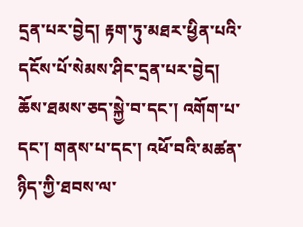དྲན་པར་བྱེད། རྟག་ཏུ་མཐར་ཕྱིན་པའི་དངོས་པོ་སེམས་ཤིང་དྲན་པར་བྱེད། ཆོས་ཐམས་ཅད་སྐྱེ་བ་དང་། འགོག་པ་དང་། གནས་པ་དང་། འཕོ་བའི་མཚན་ཉིད་ཀྱི་ཐབས་ལ་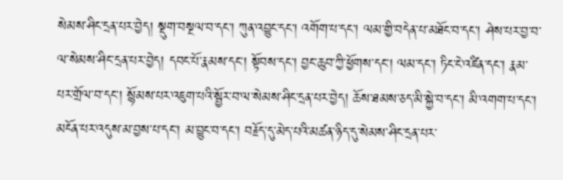སེམས་ཤིང་དྲན་པར་བྱེད། སྡུག་བསྔལ་བ་དང་། ཀུན་འབྱུང་དང་། འགོག་པ་དང་། ལམ་གྱི་བདེན་པ་མཐོང་བ་དང་། ཤེས་པར་བྱ་བ་ལ་སེམས་ཤིང་དྲན་པར་བྱེད། དབང་པོ་རྣམས་དང་། སྟོབས་དང་། བྱང་ཆུབ་ཀྱི་ཕྱོགས་དང་། ལམ་དང་། ཏིང་ངེ་འཛིན་དང་། རྣམ་པར་གྲོལ་བ་དང་། སྙོམས་པར་འཇུག་པའི་སྦྱོར་བ་ལ་སེམས་ཤིང་དྲན་པར་བྱེད། ཆོས་ཐམས་ཅད་མི་སྐྱེ་བ་དང་། མི་འགག་པ་དང་། མངོན་པར་འདུས་མ་བྱས་པ་དང་། མ་བྱུང་བ་དང་། བརྗོད་དུ་མེད་པའི་མཚན་ཉིད་དུ་སེམས་ཤིང་དྲན་པར་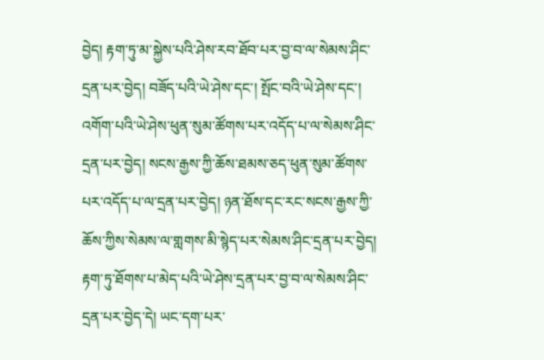བྱེད། རྟག་ཏུ་མ་སྐྱེས་པའི་ཤེས་རབ་ཐོབ་པར་བྱ་བ་ལ་སེམས་ཤིང་དྲན་པར་བྱེད། བཟོད་པའི་ཡེ་ཤེས་དང་། སྤོང་བའི་ཡེ་ཤེས་དང་། འགོག་པའི་ཡེ་ཤེས་ཕུན་སུམ་ཚོགས་པར་འདོད་པ་ལ་སེམས་ཤིང་དྲན་པར་བྱེད། སངས་རྒྱས་ཀྱི་ཆོས་ཐམས་ཅད་ཕུན་སུམ་ཚོགས་པར་འདོད་པ་ལ་དྲན་པར་བྱེད། ཉན་ཐོས་དང་རང་སངས་རྒྱས་ཀྱི་ཆོས་ཀྱིས་སེམས་ལ་གླགས་མི་སྙེད་པར་སེམས་ཤིང་དྲན་པར་བྱེད། རྟག་ཏུ་ཐོགས་པ་མེད་པའི་ཡེ་ཤེས་དྲན་པར་བྱ་བ་ལ་སེམས་ཤིང་དྲན་པར་བྱེད་དེ། ཡང་དག་པར་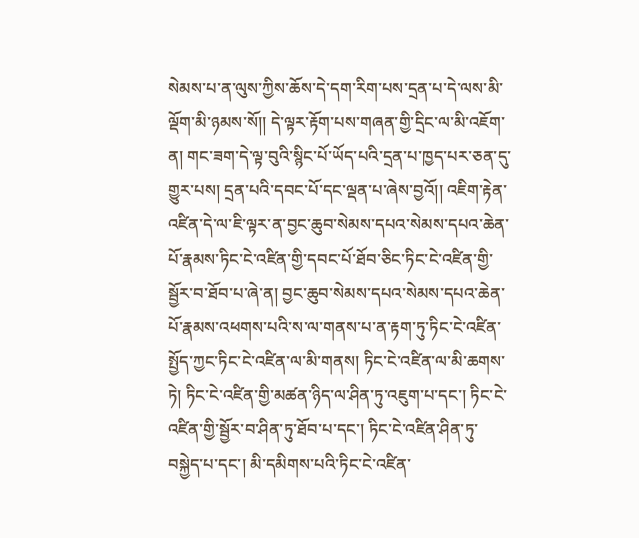སེམས་པ་ན་ལུས་ཀྱིས་ཆོས་དེ་དག་རིག་པས་དྲན་པ་དེ་ལས་མི་ལྡོག་མི་ཉམས་སོ།། དེ་ལྟར་རྟོག་པས་གཞན་གྱི་དྲིང་ལ་མི་འཇོག་ན། གང་ཟག་དེ་ལྟ་བུའི་སྙིང་པོ་ཡོད་པའི་དྲན་པ་ཁྱད་པར་ཅན་དུ་གྱུར་པས། དྲན་པའི་དབང་པོ་དང་ལྡན་པ་ཞེས་བྱའོ།། འཇིག་རྟེན་འཛིན་དེ་ལ་ཇི་ལྟར་ན་བྱང་ཆུབ་སེམས་དཔའ་སེམས་དཔའ་ཆེན་པོ་རྣམས་ཏིང་ངེ་འཛིན་གྱི་དབང་པོ་ཐོབ་ཅིང་ཏིང་ངེ་འཛིན་གྱི་སྦྱོར་བ་ཐོབ་པ་ཞེ་ན། བྱང་ཆུབ་སེམས་དཔའ་སེམས་དཔའ་ཆེན་པོ་རྣམས་འཕགས་པའི་ས་ལ་གནས་པ་ན་རྟག་ཏུ་ཏིང་ངེ་འཛིན་སྤྱོད་ཀྱང་ཏིང་ངེ་འཛིན་ལ་མི་གནས། ཏིང་ངེ་འཛིན་ལ་མི་ཆགས་ཏེ། ཏིང་ངེ་འཛིན་གྱི་མཚན་ཉིད་ལ་ཤིན་ཏུ་འཇུག་པ་དང་། ཏིང་ངེ་འཛིན་གྱི་སྦྱོར་བ་ཤིན་ཏུ་ཐོབ་པ་དང་། ཏིང་ངེ་འཛིན་ཤིན་ཏུ་བསྐྱེད་པ་དང་། མི་དམིགས་པའི་ཏིང་ངེ་འཛིན་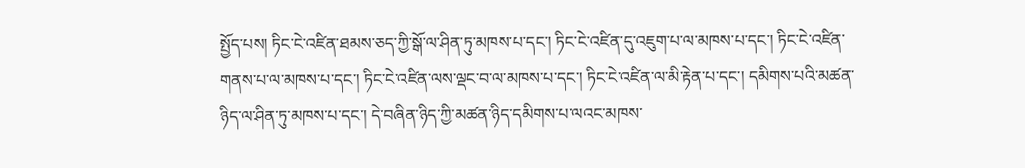སྤྱོད་པས། ཏིང་ངེ་འཛིན་ཐམས་ཅད་ཀྱི་སྒོ་ལ་ཤིན་ཏུ་མཁས་པ་དང་། ཏིང་ངེ་འཛིན་དུ་འཇུག་པ་ལ་མཁས་པ་དང་། ཏིང་ངེ་འཛིན་གནས་པ་ལ་མཁས་པ་དང་། ཏིང་ངེ་འཛིན་ལས་ལྡང་བ་ལ་མཁས་པ་དང་། ཏིང་ངེ་འཛིན་ལ་མི་རྟེན་པ་དང་། དམིགས་པའི་མཚན་ཉིད་ལ་ཤིན་ཏུ་མཁས་པ་དང་། དེ་བཞིན་ཉིད་ཀྱི་མཚན་ཉིད་དམིགས་པ་ལའང་མཁས་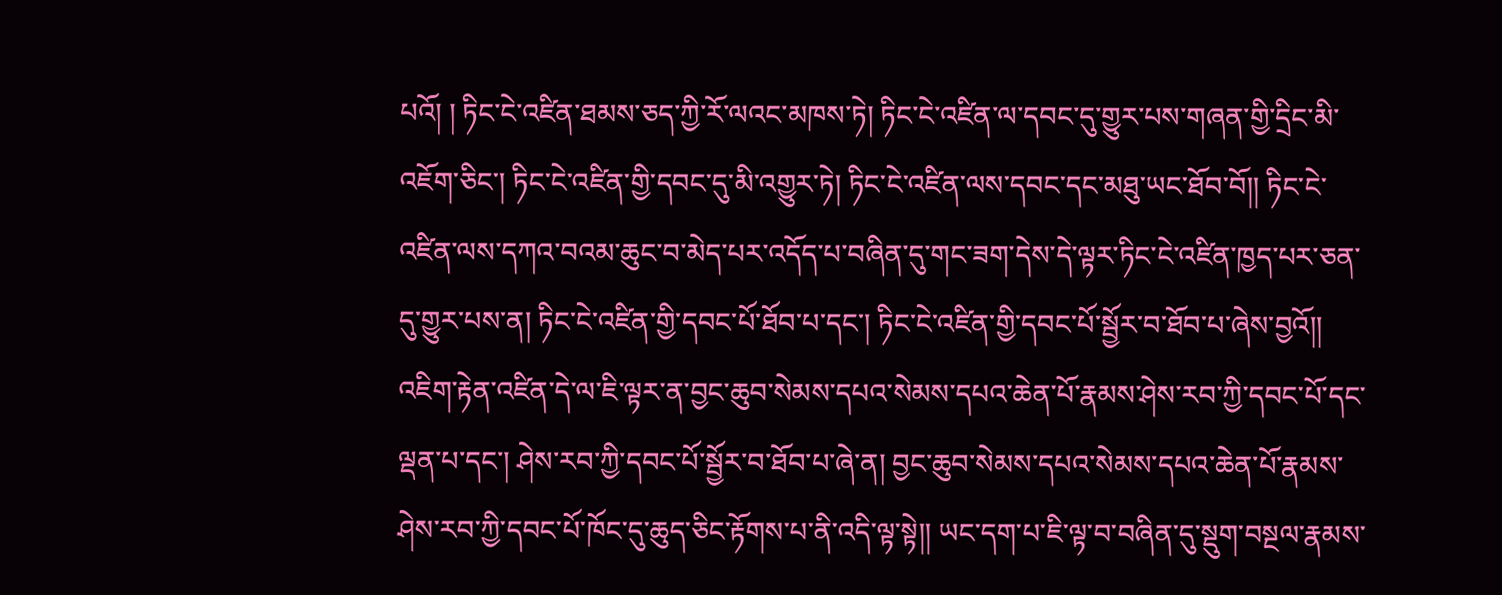པའོ། ། ཏིང་ངེ་འཛིན་ཐམས་ཅད་ཀྱི་རོ་ལའང་མཁས་ཏེ། ཏིང་ངེ་འཛིན་ལ་དབང་དུ་གྱུར་པས་གཞན་གྱི་དྲིང་མི་འཇོག་ཅིང་། ཏིང་ངེ་འཛིན་གྱི་དབང་དུ་མི་འགྱུར་ཏེ། ཏིང་ངེ་འཛིན་ལས་དབང་དང་མཐུ་ཡང་ཐོབ་བོ།། ཏིང་ངེ་འཛིན་ལས་དཀའ་བའམ་ཆུང་བ་མེད་པར་འདོད་པ་བཞིན་དུ་གང་ཟག་དེས་དེ་ལྟར་ཏིང་ངེ་འཛིན་ཁྱད་པར་ཅན་དུ་གྱུར་པས་ན། ཏིང་ངེ་འཛིན་གྱི་དབང་པོ་ཐོབ་པ་དང་། ཏིང་ངེ་འཛིན་གྱི་དབང་པོ་སྦྱོར་བ་ཐོབ་པ་ཞེས་བྱའོ།། འཇིག་རྟེན་འཛིན་དེ་ལ་ཇི་ལྟར་ན་བྱང་ཆུབ་སེམས་དཔའ་སེམས་དཔའ་ཆེན་པོ་རྣམས་ཤེས་རབ་ཀྱི་དབང་པོ་དང་ལྡན་པ་དང་། ཤེས་རབ་ཀྱི་དབང་པོ་སྦྱོར་བ་ཐོབ་པ་ཞེ་ན། བྱང་ཆུབ་སེམས་དཔའ་སེམས་དཔའ་ཆེན་པོ་རྣམས་ཤེས་རབ་ཀྱི་དབང་པོ་ཁོང་དུ་ཆུད་ཅིང་རྟོགས་པ་ནི་འདི་ལྟ་སྟེ།། ཡང་དག་པ་ཇི་ལྟ་བ་བཞིན་དུ་སྡུག་བསྔལ་རྣམས་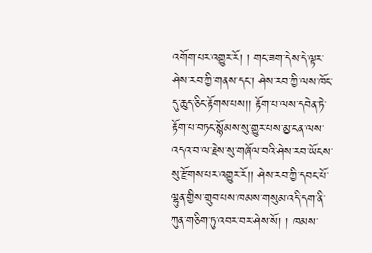འགོག་པར་འགྱུར་རོ། ། གང་ཟག་དེས་དེ་ལྟར་ཤེས་རབ་ཀྱི་གནས་དང་། ཤེས་རབ་ཀྱི་ལས་ཁོང་དུ་ཆུད་ཅིང་རྟོགས་པས།། རྟོག་པ་ལས་དབེན་ཏེ་རྟོག་པ་བཏང་སྙོམས་སུ་གྱུར་པས་མྱ་ངན་ལས་འདའ་བ་ལ་རྗེས་སུ་གཞོལ་བའི་ཤེས་རབ་ཡོངས་སུ་རྫོགས་པར་འགྱུར་རོ།། ཤེས་རབ་ཀྱི་དབང་པོ་ལྷུན་གྱིས་གྲུབ་པས་ཁམས་གསུམ་འདི་དག་ནི་ཀུན་གཅིག་ཏུ་འབར་བར་ཤེས་སོ། ། ཁམས་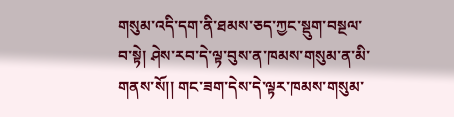གསུམ་འདི་དག་ནི་ཐམས་ཅད་ཀྱང་སྡུག་བསྔལ་བ་སྟེ། ཤེས་རབ་དེ་ལྟ་བུས་ན་ཁམས་གསུམ་ན་མི་གནས་སོ།། གང་ཟག་དེས་དེ་ལྟར་ཁམས་གསུམ་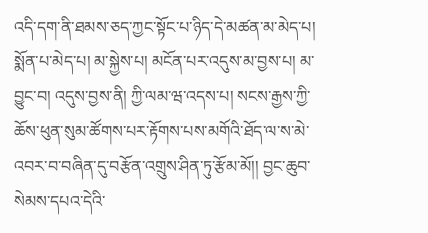འདི་དག་ནི་ཐམས་ཅད་ཀྱང་སྟོང་པ་ཉིད་དེ་མཚན་མ་མེད་པ། སྨོན་པ་མེད་པ། མ་སྐྱེས་པ། མངོན་པར་འདུས་མ་བྱས་པ། མ་བྱུང་བ། འདུས་བྱས་ནི། ཀྱི་ལམ་ཝ་འདས་པ། སངས་རྒྱས་ཀྱི་ཆོས་ཕུན་སུམ་ཚོགས་པར་རྟོགས་པས་མགོའི་ཐོད་ལ་ས་མེ་འབར་བ་བཞིན་དུ་བརྩོན་འགྲུས་ཤིན་ཏུ་རྩོམ་མོ།། བྱང་ཆུབ་སེམས་དཔའ་དེའི་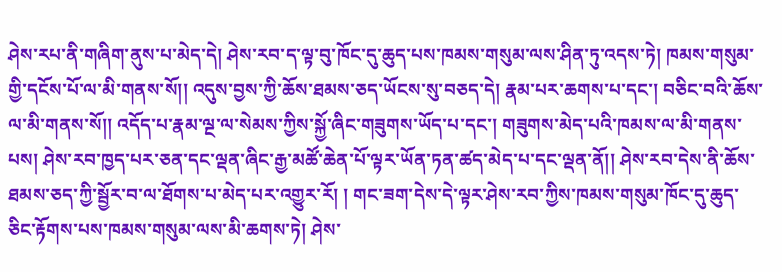ཤེས་རཔ་ནི་གཞིག་ནུས་པ་མེད་དེ། ཤེས་རབ་ད་ལྟ་བུ་ཁོང་དུ་ཆུད་པས་ཁམས་གསུམ་ལས་ཤིན་ཏུ་འདས་ཏེ། ཁམས་གསུམ་གྱི་དངོས་པོ་ལ་མི་གནས་སོ།། འདུས་བྱས་ཀྱི་ཆོས་ཐམས་ཅད་ཡོངས་སུ་བཅད་དེ། རྣམ་པར་ཆགས་པ་དང་། བཅིང་བའི་ཆོས་ལ་མི་གནས་སོ།། འདོད་པ་རྣམ་ལྔ་ལ་སེམས་ཀྱིས་སྐྱོ་ཞིང་གཟུགས་ཡོད་པ་དང་། གཟུགས་མེད་པའི་ཁམས་ལ་མི་གནས་པས། ཤེས་རབ་ཁྱད་པར་ཅན་དང་ལྡན་ཞིང་རྒྱ་མཚོ་ཆེན་པོ་ལྟར་ཡོན་ཏན་ཚད་མེད་པ་དང་ལྡན་ནོ།། ཤེས་རབ་དེས་ནི་ཆོས་ཐམས་ཅད་ཀྱི་སྦྱོར་བ་ལ་ཐོགས་པ་མེད་པར་འགྱུར་རོ། ། གང་ཟག་དེས་དེ་ལྟར་ཤེས་རབ་ཀྱིས་ཁམས་གསུམ་ཁོང་དུ་ཆུད་ཅིང་རྟོགས་པས་ཁམས་གསུམ་ལས་མི་ཆགས་ཏེ། ཤེས་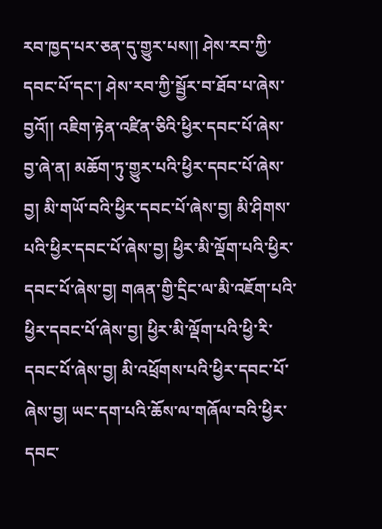རབ་ཁྱད་པར་ཅན་དུ་གྱུར་པས།། ཤེས་རབ་ཀྱི་དབང་པོ་དང་། ཤེས་རབ་ཀྱི་སྦྱོར་བ་ཐོབ་པ་ཞེས་བྱའོ།། འཇིག་རྟེན་འཛིན་ཅིའི་ཕྱིར་དབང་པོ་ཞེས་བྱ་ཞེ་ན། མཆོག་ཏུ་གྱུར་པའི་ཕྱིར་དབང་པོ་ཞེས་བྱ། མི་གཡོ་བའི་ཕྱིར་དབང་པོ་ཞེས་བྱ། མི་ཤིགས་པའི་ཕྱིར་དབང་པོ་ཞེས་བྱ། ཕྱིར་མི་ལྡོག་པའི་ཕྱིར་དབང་པོ་ཞེས་བྱ། གཞན་གྱི་དྲིང་ལ་མི་འཇོག་པའི་ཕྱིར་དབང་པོ་ཞེས་བྱ། ཕྱིར་མི་ལྡོག་པའི་ཕྱི་རི་དབང་པོ་ཞེས་བྱ། མི་འཕྲོགས་པའི་ཕྱིར་དབང་པོ་ཞེས་བྱ། ཡང་དག་པའི་ཆོས་ལ་གཞོལ་བའི་ཕྱིར་དབང་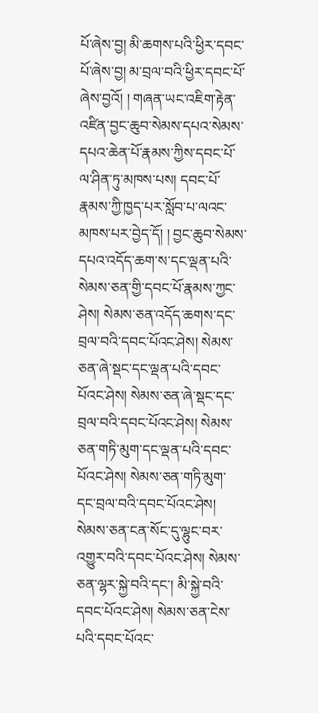པོ་ཞེས་བྱ། མི་ཆགས་པའི་ཕྱིར་དབང་པོ་ཞེས་བྱ། མ་བྲལ་བའི་ཕྱིར་དབང་པོ་ཞེས་བྱའོ། ། གཞན་ཡང་འཇིག་རྟེན་འཛིན་བྱང་ཆུབ་སེམས་དཔའ་སེམས་དཔའ་ཆེན་པོ་རྣམས་ཀྱིས་དབང་པོ་ལ་ཤིན་ཏུ་མཁས་པས། དབང་པོ་རྣམས་ཀྱི་ཁྱད་པར་སློབ་པ་ལའང་མཁས་པར་བྱེད་དོ། ། བྱང་ཆུབ་སེམས་དཔའ་འདོད་ཆག་ས་དང་ལྡན་པའི་སེམས་ཅན་གྱི་དབང་པོ་རྣམས་ཀྱང་ཤེས། སེམས་ཅན་འདོད་ཆགས་དང་བྲལ་བའི་དབང་པོའང་ཤེས། སེམས་ཅན་ཞེ་སྡང་དང་ལྡན་པའི་དབང་པོའང་ཤེས། སེམས་ཅན་ཞེ་སྡང་དང་བྲལ་བའི་དབང་པོའང་ཤེས། སེམས་ཅན་གཏི་མུག་དང་ལྡན་པའི་དབང་པོའང་ཤེས། སེམས་ཅན་གཏི་མུག་དང་བྲལ་བའི་དབང་པོའང་ཤེས། སེམས་ཅན་ངན་སོང་དུ་ལྷུང་བར་འགྱུར་བའི་དབང་པོའང་ཤེས། སེམས་ཅན་ལྷར་སྐྱེ་བའི་དང་། མི་སྐྱེ་བའི་དབང་པོའང་ཤེས། སེམས་ཅན་ངེས་པའི་དབང་པོའང་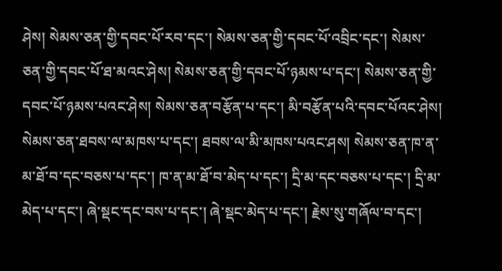ཤེས། སེམས་ཅན་གྱི་དབང་པོ་རབ་དང་། སེམས་ཅན་གྱི་དབང་པོ་འབྲིང་དང་། སེམས་ཅན་གྱི་དབང་པོ་ཐ་མའང་ཤེས། སེམས་ཅན་གྱི་དབང་པོ་ཉམས་པ་དང་། སེམས་ཅན་གྱི་དབང་པོ་ཉམས་པའང་ཤེས། སེམས་ཅན་བརྩོན་པ་དང་། མི་བརྩོན་པའི་དབང་པོའང་ཤེས། སེམས་ཅན་ཐབས་ལ་མཁས་པ་དང་། ཐབས་ལ་མི་མཁས་པའང་ཤས། སེམས་ཅན་ཁ་ན་མ་ཐོ་བ་དང་བཅས་པ་དང་། ཁ་ན་མ་ཐོ་བ་མེད་པ་དང་། དྲི་མ་དང་བཅས་པ་དང་། དྲི་མ་མེད་པ་དང་། ཞེ་སྡང་དང་བས་པ་དང་། ཞེ་སྡང་མེད་པ་དང་། རྗེས་སུ་གཞོལ་བ་དང་།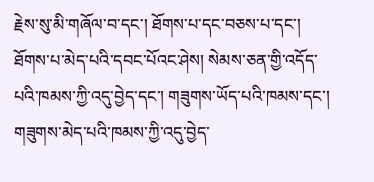རྗེས་སུ་མི་གཞོལ་བ་དང་། ཐོགས་པ་དང་བཅས་པ་དང་། ཐོགས་པ་མེད་པའི་དབང་པོའང་ཤེས། སེམས་ཅན་གྱི་འདོད་པའི་ཁམས་ཀྱི་འདུ་བྱེད་དང་། གཟུགས་ཡོད་པའི་ཁམས་དང་། གཟུགས་མེད་པའི་ཁམས་ཀྱི་འདུ་བྱེད་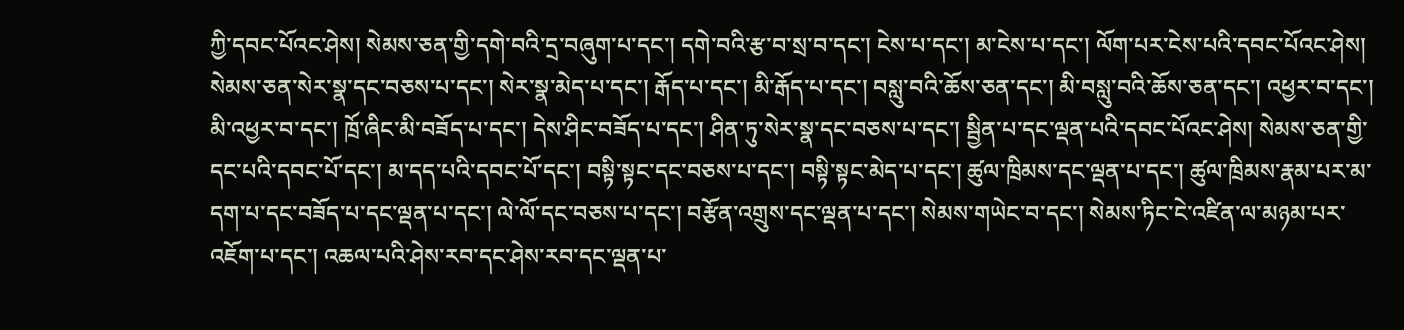ཀྱི་དབང་པོའང་ཤེས། སེམས་ཅན་གྱི་དགེ་བའི་དྲ་བཞུག་པ་དང་། དགེ་བའི་རྩ་བ་སྲ་བ་དང་། ངེས་པ་དང་། མ་ངེས་པ་དང་། ལོག་པར་ངེས་པའི་དབང་པོའང་ཤེས། སེམས་ཅན་སེར་སྣ་དང་བཅས་པ་དང་། སེར་སྣ་མེད་པ་དང་། རྒོད་པ་དང་། མི་རྒོད་པ་དང་། བསླུ་བའི་ཆོས་ཅན་དང་། མི་བསླུ་བའི་ཆོས་ཅན་དང་། འཕྱར་བ་དང་། མི་འཕྱར་བ་དང་། ཁྲོ་ཞིང་མི་བཟོད་པ་དང་། དེས་ཤིང་བཟོད་པ་དང་། ཤིན་ཏུ་སེར་སྣ་དང་བཅས་པ་དང་། སྦྱིན་པ་དང་ལྡན་པའི་དབང་པོའང་ཤེས། སེམས་ཅན་གྱི་དང་པའི་དབང་པོ་དང་། མ་དད་པའི་དབང་པོ་དང་། བསྟི་སྟང་དང་བཅས་པ་དང་། བསྟི་སྟང་མེད་པ་དང་། ཚུལ་ཁྲིམས་དང་ལྡན་པ་དང་། ཚུལ་ཁྲིམས་རྣམ་པར་མ་དག་པ་དང་བཟོད་པ་དང་ལྡན་པ་དང་། ལེ་ལོ་དང་བཅས་པ་དང་། བརྩོན་འགྲུས་དང་ལྡན་པ་དང་། སེམས་གཡེང་བ་དང་། སེམས་ཏིང་ངེ་འཛིན་ལ་མཉམ་པར་འཇོག་པ་དང་། འཆལ་པའི་ཤེས་རབ་དང་ཤེས་རབ་དང་ལྡན་པ་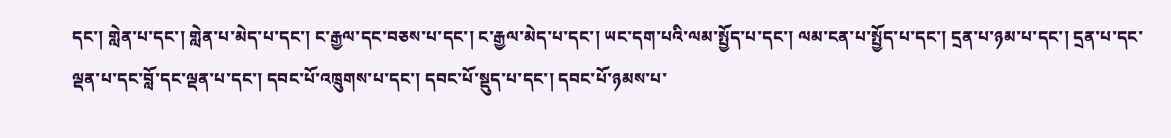དང་། གླེན་པ་དང་། གླེན་པ་མེད་པ་དང་། ང་རྒྱལ་དང་བཅས་པ་དང་། ང་རྒྱལ་མེད་པ་དང་། ཡང་དག་པའི་ལམ་སྤྱོད་པ་དང་། ལམ་ངན་པ་སྤྱོད་པ་དང་། དྲན་པ་ཉམ་པ་དང་། དྲན་པ་དང་ལྡན་པ་དང་བློ་དང་ལྡན་པ་དང་། དབང་པོ་འཁྲུགས་པ་དང་། དབང་པོ་སྡུད་པ་དང་། དབང་པོ་ཉམས་པ་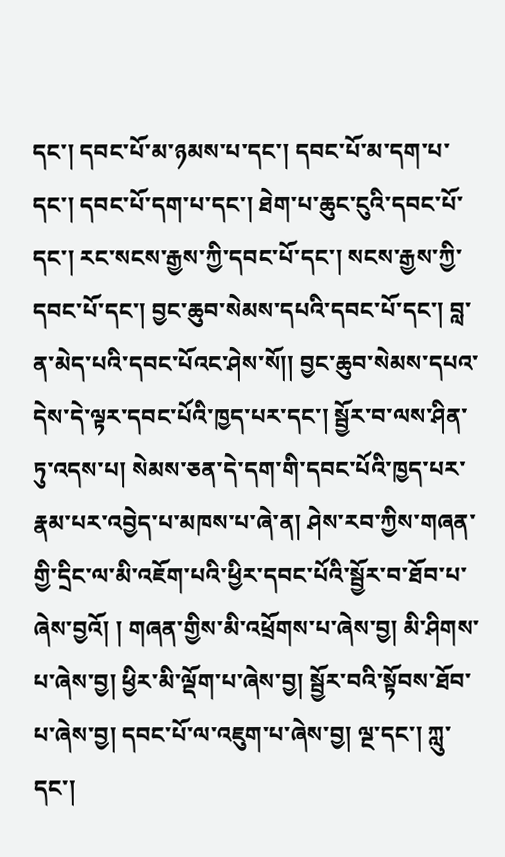དང་། དབང་པོ་མ་ཉམས་པ་དང་། དབང་པོ་མ་དག་པ་དང་། དབང་པོ་དག་པ་དང་། ཐེག་པ་ཆུང་ངུའི་དབང་པོ་དང་། རང་སངས་རྒྱས་ཀྱི་དབང་པོ་དང་། སངས་རྒྱས་ཀྱི་དབང་པོ་དང་། བྱང་ཆུབ་སེམས་དཔའི་དབང་པོ་དང་། བླ་ན་མེད་པའི་དབང་པོའང་ཤེས་སོ།། བྱང་ཆུབ་སེམས་དཔའ་དེས་དེ་ལྟར་དབང་པོའི་ཁྱད་པར་དང་། སྦྱོར་བ་ལས་ཤིན་ཏུ་འདས་པ། སེམས་ཅན་དེ་དག་གི་དབང་པོའི་ཁྱད་པར་རྣམ་པར་འབྱེད་པ་མཁས་པ་ཞེ་ན། ཤེས་རབ་ཀྱིས་གཞན་གྱི་དྲིང་ལ་མི་འཇོག་པའི་ཕྱིར་དབང་པོའི་སྦྱོར་བ་ཐོབ་པ་ཞེས་བྱའོ། ། གཞན་གྱིས་མི་འཕྲོགས་པ་ཞེས་བྱ། མི་ཤིགས་པ་ཞེས་བྱ། ཕྱིར་མི་ལྡོག་པ་ཞེས་བྱ། སྦྱོར་བའི་སྟོབས་ཐོབ་པ་ཞེས་བྱ། དབང་པོ་ལ་འཇུག་པ་ཞེས་བྱ། ལྔ་དང་། ཀླུ་དང་།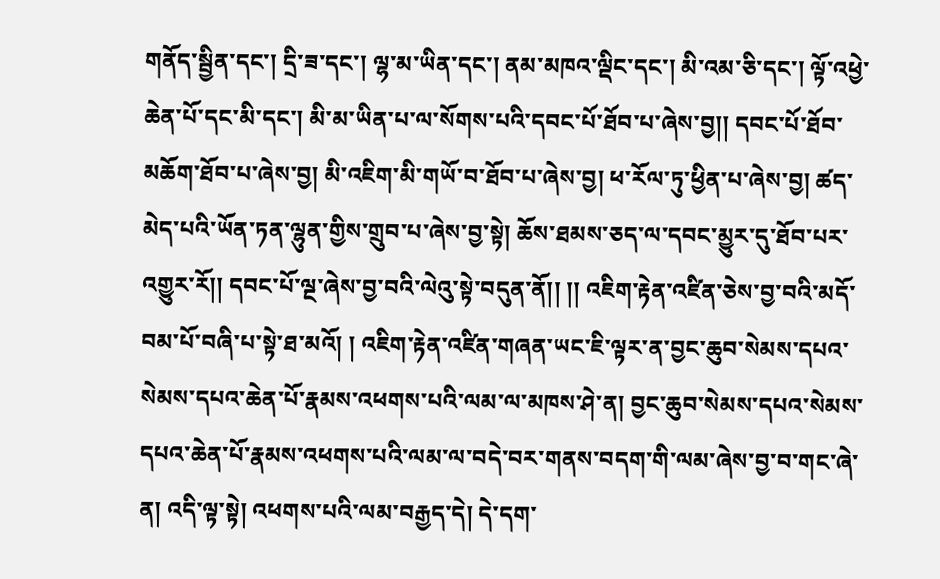གནོད་སྦྱིན་དང་། དྲི་ཟ་དང་། ལྷ་མ་ཡིན་དང་། ནམ་མཁའ་ལྡིང་དང་། མི་འམ་ཅི་དང་། ལྟོ་འཕྱེ་ཆེན་པོ་དང་མི་དང་། མི་མ་ཡིན་པ་ལ་སོགས་པའི་དབང་པོ་ཐོབ་པ་ཞེས་བྱ།། དབང་པོ་ཐོབ་མཆོག་ཐོབ་པ་ཞེས་བྱ། མི་འཇིག་མི་གཡོ་བ་ཐོབ་པ་ཞེས་བྱ། ཕ་རོལ་ཏུ་ཕྱིན་པ་ཞེས་བྱ། ཚད་མེད་པའི་ཡོན་ཏན་ལྷུན་གྱིས་གྲུབ་པ་ཞེས་བྱ་སྟེ། ཆོས་ཐམས་ཅད་ལ་དབང་མྱུར་དུ་ཐོབ་པར་འགྱུར་རོ།། དབང་པོ་ལྔ་ཞེས་བྱ་བའི་ལེའུ་སྟེ་བདུན་ནོ།། །། འཇིག་རྟེན་འཛིན་ཅེས་བྱ་བའི་མདོ་བམ་པོ་བཞི་པ་སྟེ་ཐ་མའོ། ། འཇིག་རྟེན་འཛིན་གཞན་ཡང་ཇི་ལྟར་ན་བྱང་ཆུབ་སེམས་དཔའ་སེམས་དཔའ་ཆེན་པོ་རྣམས་འཕགས་པའི་ལམ་ལ་མཁས་ཤེ་ན། བྱང་ཆུབ་སེམས་དཔའ་སེམས་དཔའ་ཆེན་པོ་རྣམས་འཕགས་པའི་ལམ་ལ་བདེ་བར་གནས་བདག་གི་ལམ་ཞེས་བྱ་བ་གང་ཞེ་ན། འདི་ལྟ་སྟེ། འཕགས་པའི་ལམ་བརྒྱད་དེ། དེ་དག་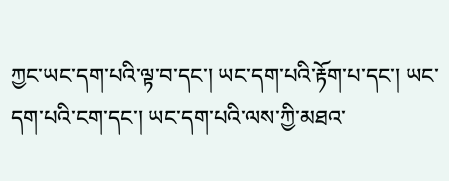ཀྱང་ཡང་དག་པའི་ལྟ་བ་དང་། ཡང་དག་པའི་རྟོག་པ་དང་། ཡང་དག་པའི་ངག་དང་། ཡང་དག་པའི་ལས་ཀྱི་མཐའ་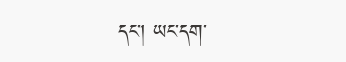དང་། ཡང་དག་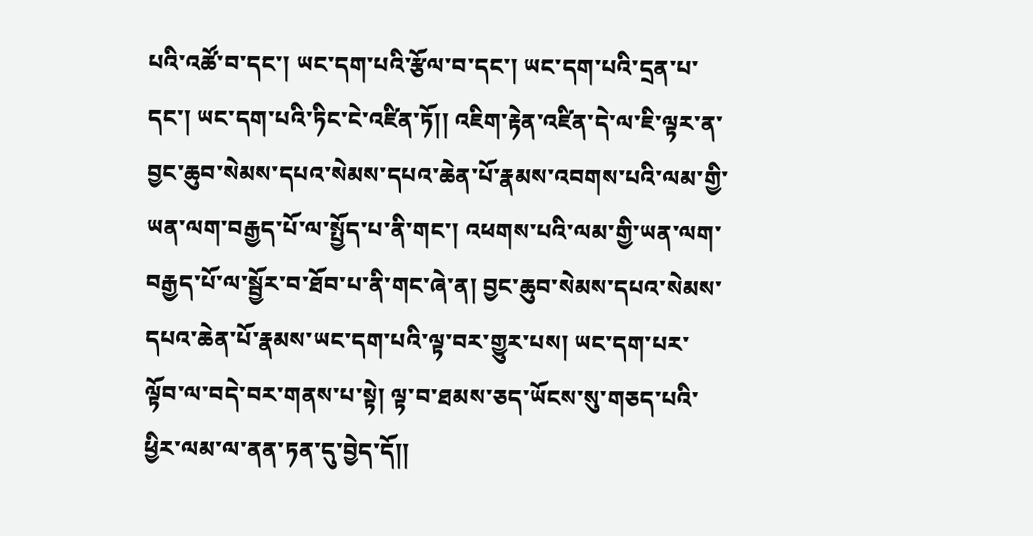པའི་འཚོ་བ་དང་། ཡང་དག་པའི་རྩོལ་བ་དང་། ཡང་དག་པའི་དྲན་པ་དང་། ཡང་དག་པའི་ཏིང་ངེ་འཛིན་ཏོ།། འཇིག་རྟེན་འཛིན་དེ་ལ་ཇི་ལྟར་ན་བྱང་ཆུབ་སེམས་དཔའ་སེམས་དཔའ་ཆེན་པོ་རྣམས་འབགས་པའི་ལམ་གྱི་ཡན་ལག་བརྒྱད་པོ་ལ་སྤྱོད་པ་ནི་གང་། འཕགས་པའི་ལམ་གྱི་ཡན་ལག་བརྒྱད་པོ་ལ་སྦྱོར་བ་ཐོབ་པ་ནི་གང་ཞེ་ན། བྱང་ཆུབ་སེམས་དཔའ་སེམས་དཔའ་ཆེན་པོ་རྣམས་ཡང་དག་པའི་ལྟ་བར་གྱུར་པས། ཡང་དག་པར་ལྟོབ་ལ་བདེ་བར་གནས་པ་སྟེ། ལྟ་བ་ཐམས་ཅད་ཡོངས་སུ་གཅད་པའི་ཕྱིར་ལམ་ལ་ནན་ཏན་དུ་བྱེད་དོ།།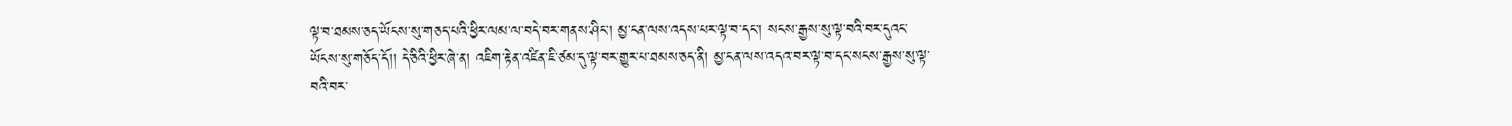ལྟ་བ་ཐམས་ཅད་ཡོངས་སུ་གཅད་པའི་ཕྱིར་ལམ་ལ་བདེ་བར་གནས་ཤིང་། མྱ་ངན་ལས་འདས་པར་ལྟ་བ་དང་། སངས་རྒྱས་སུ་ལྟ་བའི་བར་དུའང་ཡོངས་སུ་གཅོད་དོ།། དེ་ཅིའི་ཕྱིར་ཞེ་ན། འཇིག་རྟེན་འཛིན་ཇི་ཙམ་དུ་ལྟ་བར་གྱུར་པ་ཐམས་ཅད་ནི། མྱ་ངན་ལས་འདའ་བར་ལྟ་བ་དང་སངས་རྒྱས་སུ་ལྟ་བའི་བར་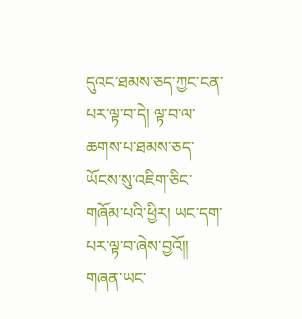དུའང་ཐམས་ཅད་ཀྱང་ངན་པར་ལྟ་བ་དེ། ལྟ་བ་ལ་ཆགས་པ་ཐམས་ཅད་ཡོངས་སུ་འཇིག་ཅིང་གཞོམ་པའི་ཕྱིར། ཡང་དག་པར་ལྟ་བ་ཞེས་བྱའོ།། གཞན་ཡང་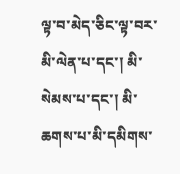ལྟ་བ་མེད་ཅིང་ལྟ་བར་མི་ལེན་པ་དང་། མི་སེམས་པ་དང་། མི་ཆགས་པ་མི་དམིགས་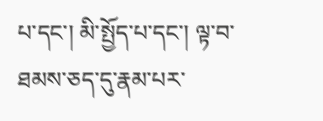པ་དང་། མི་སྤྱོད་པ་དང་། ལྟ་བ་ཐམས་ཅད་དུ་རྣམ་པར་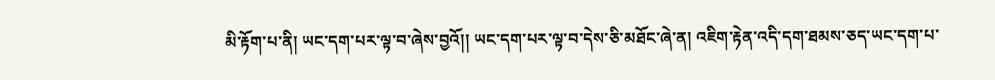མི་རྟོག་པ་ནི། ཡང་དག་པར་ལྟ་བ་ཞེས་བྱའོ།། ཡང་དག་པར་ལྟ་བ་དེས་ཅི་མཐོང་ཞེ་ན། འཇིག་རྟེན་འདི་དག་ཐམས་ཅད་ཡང་དག་པ་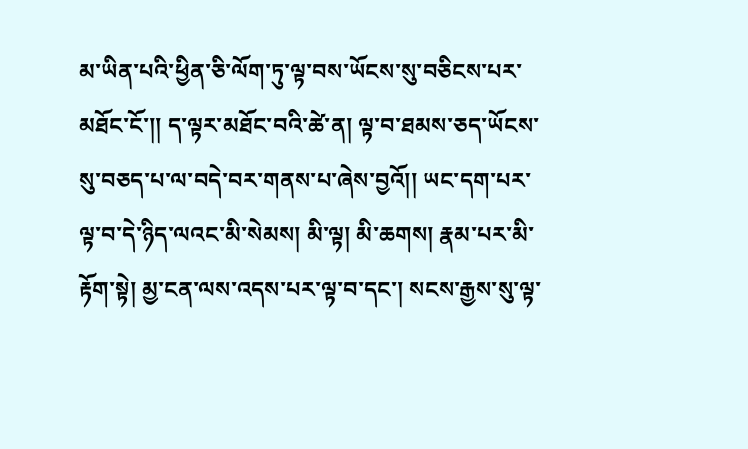མ་ཡིན་པའི་ཕྱིན་ཅི་ལོག་ཏུ་ལྟ་བས་ཡོངས་སུ་བཅིངས་པར་མཐོང་ངོ་།། ད་ལྟར་མཐོང་བའི་ཚེ་ན། ལྟ་བ་ཐམས་ཅད་ཡོངས་སུ་བཅད་པ་ལ་བདེ་བར་གནས་པ་ཞེས་བྱའོ།། ཡང་དག་པར་ལྟ་བ་དེ་ཉིད་ལའང་མི་སེམས། མི་ལྟ། མི་ཆགས། རྣམ་པར་མི་རྟོག་སྟེ། མྱ་ངན་ལས་འདས་པར་ལྟ་བ་དང་། སངས་རྒྱས་སུ་ལྟ་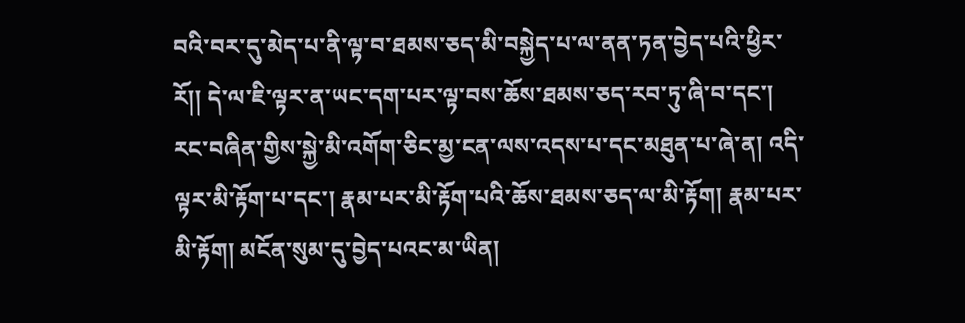བའི་བར་དུ་མེད་པ་ནི་ལྟ་བ་ཐམས་ཅད་མི་བསྐྱེད་པ་ལ་ནན་ཏན་བྱེད་པའི་ཕྱིར་རོ།། དེ་ལ་ཇི་ལྟར་ན་ཡང་དག་པར་ལྟ་བས་ཆོས་ཐམས་ཅད་རབ་ཏུ་ཞི་བ་དང་། རང་བཞིན་གྱིས་སྐྱེ་མི་འགོག་ཅིང་མྱ་ངན་ལས་འདས་པ་དང་མཐུན་པ་ཞེ་ན། འདི་ལྟར་མི་རྟོག་པ་དང་། རྣམ་པར་མི་རྟོག་པའི་ཆོས་ཐམས་ཅད་ལ་མི་རྟོག། རྣམ་པར་མི་རྟོག། མངོན་སུམ་དུ་བྱེད་པའང་མ་ཡིན།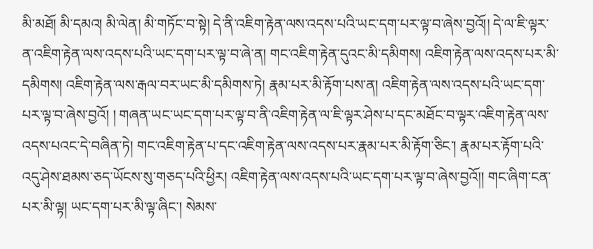མི་མཐོ། མི་དམའ། མི་ལེན། མི་གཏོང་བ་སྟེ། དེ་ནི་འཇིག་རྟེན་ལས་འདས་པའི་ཡང་དག་པར་ལྟ་བ་ཞེས་བྱའོ།། དེ་ལ་ཇི་ལྟར་ན་འཇིག་རྟེན་ལས་འདས་པའི་ཡང་དག་པར་ལྟ་བ་ཞེ་ན། གང་འཇིག་རྟེན་དུའང་མི་དམིགས། འཇིག་རྟེན་ལས་འདས་པར་མི་དམིགས། འཇིག་རྟེན་ལས་རྒལ་བར་ཡང་མི་དམིགས་ཏེ། རྣམ་པར་མི་རྟོག་པས་ན། འཇིག་རྟེན་ལས་འདས་པའི་ཡང་དག་པར་ལྟ་བ་ཞེས་བྱའོ། ། གཞན་ཡང་ཡང་དག་པར་ལྟ་བ་ནི་འཇིག་རྟེན་ལ་ཇི་ལྟར་ཤེས་པ་དང་མཐོང་བ་ལྟར་འཇིག་རྟེན་ལས་འདས་པའང་དེ་བཞིན་ཏེ། གང་འཇིག་རྟེན་པ་དང་འཇིག་རྟེན་ལས་འདས་པར་རྣམ་པར་མི་རྟོག་ཅིང་། རྣམ་པར་རྟོག་པའི་འདུ་ཤེས་ཐམས་ཅད་ཡོངས་སུ་གཅད་པའི་ཕྱིར། འཇིག་རྟེན་ལས་འདས་པའི་ཡང་དག་པར་ལྟ་བ་ཞེས་བྱའོ།། གང་ཞིག་ངན་པར་མི་ལྟ། ཡང་དག་པར་མི་ལྟ་ཞིང་། སེམས་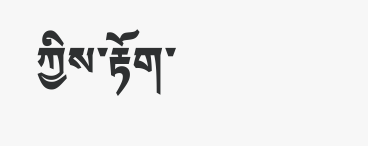ཀྱིས་རྟོག་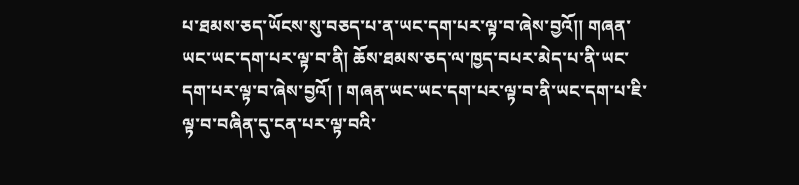པ་ཐམས་ཅད་ཡོངས་སུ་བཅད་པ་ན་ཡང་དག་པར་ལྟ་བ་ཞེས་བྱའོ།། གཞན་ཡང་ཡང་དག་པར་ལྟ་བ་ནི། ཆོས་ཐམས་ཅད་ལ་ཁྱད་བཔར་མེད་པ་ནི་ཡང་དག་པར་ལྟ་བ་ཞེས་བྱའོ། ། གཞན་ཡང་ཡང་དག་པར་ལྟ་བ་ནི་ཡང་དག་པ་ཇི་ལྟ་བ་བཞིན་དུ་ངན་པར་ལྟ་བའི་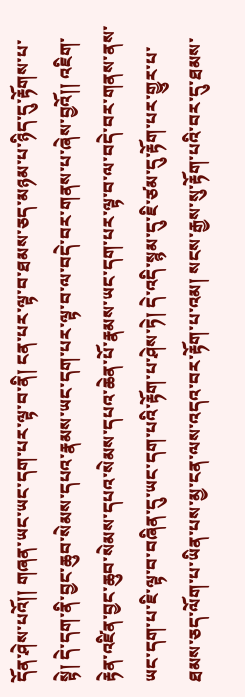དོན་ཤེས་པའོ།། གཞན་ཡང་ཡང་དག་པར་ལྟ་བ་ནི། ངན་པར་ལྟ་བ་ཐམས་ཅད་མཉམ་པ་ཉིད་དུ་རྟོགས་པ་སྟེ། དེ་དག་ནི་བྱང་ཆུབ་སེམས་དཔའ་རྣམས་ཡང་དག་པར་ལྟ་བ་ལ་བདེ་བར་གནས་པ་ཞེས་བྱའོ།། འཇིག་རྟེན་འཛིན་བྱང་ཆུབ་སེམས་དཔའ་སེམས་དཔའ་ཆེན་པོ་རྣམས་ཡང་དག་པར་ལྟ་བ་ལ་བདེ་བར་གནས་ནས་ཡང་དག་པ་ཇི་ལྟ་བ་བཞིན་དུ་ཡང་དག་པའི་རྟོག་པ་ཤེས་ཏེ། དེ་འདི་སྙམ་དུ་ཇི་ཙམ་དུ་རྟོག་པར་གྱུར་པ་ཐམས་ཅད་ལོག་པ་ཡིན་པས་མྱ་ངན་ལས་འདའ་བར་རྟོག་པ་འམ། སངས་རྒྱས་སུ་རྟོག་པའི་བར་དུ་ཐམས་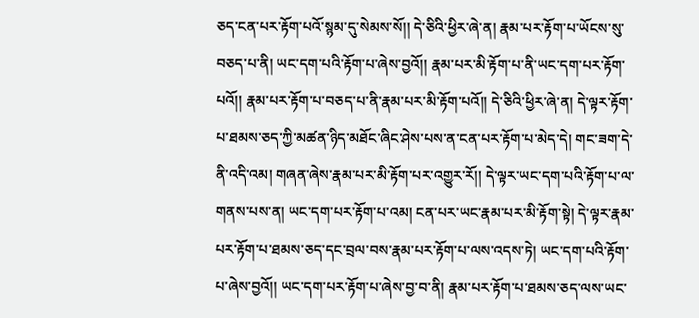ཅད་ངན་པར་རྟོག་པའོ་སྙམ་དུ་སེམས་སོ།། དེ་ཅིའི་ཕྱིར་ཞེ་ན། རྣམ་པར་རྟོག་པ་ཡོངས་སུ་བཅད་པ་ནི། ཡང་དག་པའི་རྟོག་པ་ཞེས་བྱའོ།། རྣམ་པར་མི་རྟོག་པ་ནི་ཡང་དག་པར་རྟོག་པའོ།། རྣམ་པར་རྟོག་པ་བཅད་པ་ནི་རྣམ་པར་མི་རྟོག་པའོ།། དེ་ཅིའི་ཕྱིར་ཞེ་ན། དེ་ལྟར་རྟོག་པ་ཐམས་ཅད་ཀྱི་མཚན་ཉིད་མཐོང་ཞིང་ཤེས་པས་ན་ངན་པར་རྟོག་པ་མེད་དེ། གང་ཟག་དེ་ནི་འདི་འམ། གཞན་ཞེས་རྣམ་པར་མི་རྟོག་པར་འགྱུར་རོ།། དེ་ལྟར་ཡང་དག་པའི་རྟོག་པ་ལ་གནས་པས་ན། ཡང་དག་པར་རྟོག་པ་འམ། ངན་པར་ཡང་རྣམ་པར་མི་རྟོག་སྟེ། དེ་ལྟར་རྣམ་པར་རྟོག་པ་ཐམས་ཅད་དང་བྲལ་བས་རྣམ་པར་རྟོག་པ་ལས་འདས་ཏེ། ཡང་དག་པའི་རྟོག་པ་ཞེས་བྱའོ།། ཡང་དག་པར་རྟོག་པ་ཞེས་བྱ་བ་ནི། རྣམ་པར་རྟོག་པ་ཐམས་ཅད་ལས་ཡང་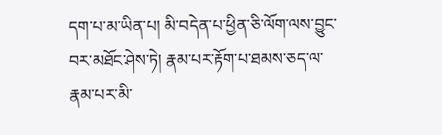དག་པ་མ་ཡིན་པ། མི་བདེན་པ་ཕྱིན་ཅི་ལོག་ལས་བྱུང་བར་མཐོང་ཤེས་ཏེ། རྣམ་པར་རྟོག་པ་ཐམས་ཅད་ལ་རྣམ་པར་མི་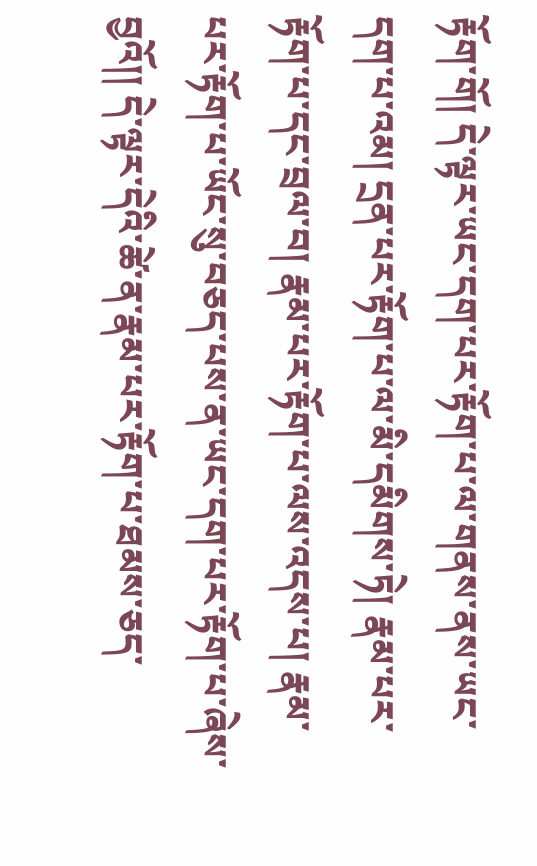རྟོག་གོ། དེ་ལྟར་ཡང་དག་པར་རྟོག་པ་ལ་གནས་ནས་ཡང་དག་པ་འམ། དྲན་པར་རྟོག་པ་ལ་མི་དམིགས་ཏེ། རྣམ་པར་རྟོག་པ་དང་བྲལ་བ། རྣམ་པར་རྟོག་པ་ལས་འདས་པ། རྣམ་པར་རྟོག་པ་ཡོང་སུ་བཅད་པས་ན་ཡང་དག་པར་རྟོག་པ་ཞེས་བྱའོ།། དེ་ལྟར་དེའི་ཚེ་ན་རྣམ་པར་རྟོག་པ་ཐམས་ཅད་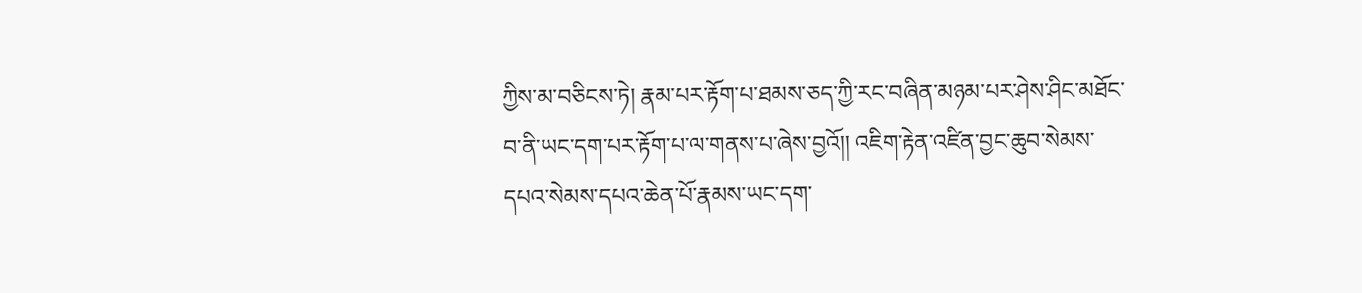ཀྱིས་མ་བཅིངས་ཏེ། རྣམ་པར་རྟོག་པ་ཐམས་ཅད་ཀྱི་རང་བཞིན་མཉམ་པར་ཤེས་ཤིང་མཐོང་བ་ནི་ཡང་དག་པར་རྟོག་པ་ལ་གནས་པ་ཞེས་བྱའོ།། འཇིག་རྟེན་འཛིན་བྱང་ཆུབ་སེམས་དཔའ་སེམས་དཔའ་ཆེན་པོ་རྣམས་ཡང་དག་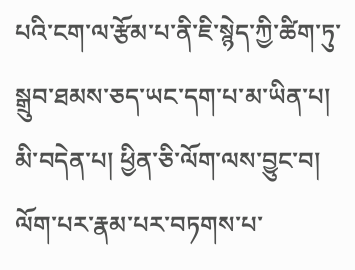པའི་ངག་ལ་རྩོམ་པ་ནི་ཇི་སྙེད་ཀྱི་ཚིག་ཏུ་སྒྲུབ་ཐམས་ཅད་ཡང་དག་པ་མ་ཡིན་པ། མི་བདེན་པ། ཕྱིན་ཅི་ལོག་ལས་བྱུང་བ། ལོག་པར་རྣམ་པར་བཏགས་པ་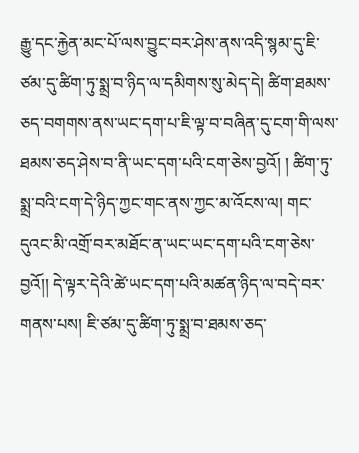རྒྱུ་དང་རྐྱེན་མང་པོ་ལས་བྱུང་བར་ཤེས་ནས་འདི་སྙམ་དུ་ཇི་ཙམ་དུ་ཚིག་ཏུ་སྨྲ་བ་ཉིད་ལ་དམིགས་སུ་མེད་དེ། ཚིག་ཐམས་ཅད་བགགས་ནས་ཡང་དག་པ་ཇི་ལྟ་བ་བཞིན་དུ་ངག་གི་ལས་ཐམས་ཅད་ཤེས་བ་ནི་ཡང་དག་པའི་ངག་ཅེས་བྱའོ། ། ཚིག་ཏུ་སྨྲ་བའི་ངག་དེ་ཉིད་ཀྱང་གང་ནས་ཀྱང་མ་འོངས་ལ། གང་དུའང་མི་འགྲོ་བར་མཐོང་ན་ཡང་ཡང་དག་པའི་ངག་ཅེས་བྱའོ།། དེ་ལྟར་དེའི་ཚེ་ཡང་དག་པའི་མཚན་ཉིད་ལ་བདེ་བར་གནས་པས། ཇི་ཙམ་དུ་ཚིག་ཏུ་སྨྲ་བ་ཐམས་ཅད་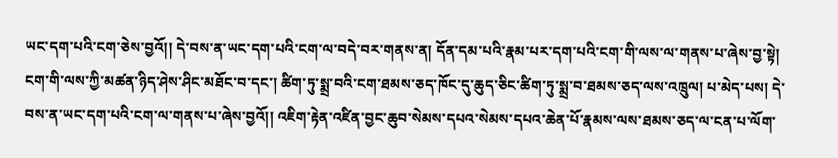ཡང་དག་པའི་ངག་ཅེས་བྱའོ།། དེ་བས་ན་ཡང་དག་པའི་ངག་ལ་བདེ་བར་གནས་ན། དོན་དམ་པའི་རྣམ་པར་དག་པའི་ངག་གི་ལས་ལ་གནས་པ་ཞེས་བྱ་སྟེ། ངག་གི་ལས་ཀྱི་མཚན་ཉིད་ཤེས་ཤིང་མཐོང་བ་དང་། ཚིག་ཏུ་སྨྲ་བའི་ངག་ཐམས་ཅད་ཁོང་དུ་ཆུད་ཅིང་ཚིག་ཏུ་སྨྲ་བ་ཐམས་ཅད་ལས་འཁྲུལ། པ་མེད་པས། དེ་བས་ན་ཡང་དག་པའི་ངག་ལ་གནས་པ་ཞེས་བྱའོ།། འཇིག་རྟེན་འཛིན་བྱང་ཆུབ་སེམས་དཔའ་སེམས་དཔའ་ཆེན་པོ་རྣམས་ལས་ཐམས་ཅད་ལ་ངན་པ་ལོག་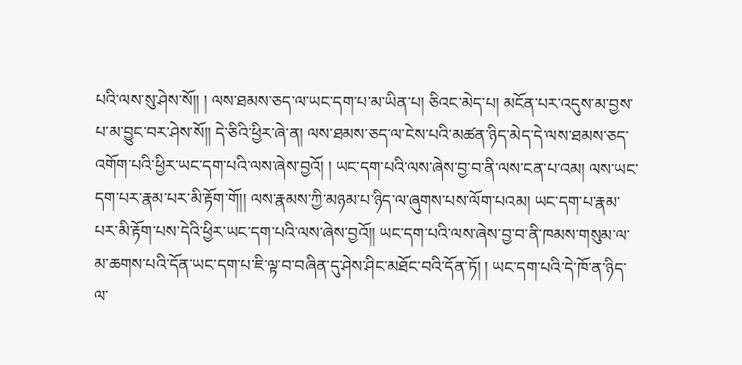པའི་ལས་སུ་ཤེས་སོ།། ། ལས་ཐམས་ཅད་ལ་ཡང་དག་པ་མ་ཡིན་པ། ཅིའང་མེད་པ། མངོན་པར་འདུས་མ་བྱས་པ་མ་བྱུང་བར་ཤེས་སོ།། དེ་ཅིའི་ཕྱིར་ཞེ་ན། ལས་ཐམས་ཅད་ལ་ངེས་པའི་མཚན་ཉིད་མེད་དེ་ལས་ཐམས་ཅད་འགོག་པའི་ཕྱིར་ཡང་དག་པའི་ལས་ཞེས་བྱའོ། ། ཡང་དག་པའི་ལས་ཞེས་བྱ་བ་ནི་ལས་ངན་པ་འམ། ལས་ཡང་དག་པར་རྣམ་པར་མི་རྟོག་གོ།། ལས་རྣམས་ཀྱི་མཉམ་པ་ཉིད་ལ་ཞུགས་པས་ལོག་པའམ། ཡང་དག་པ་རྣམ་པར་མི་རྟོག་པས་དེའི་ཕྱིར་ཡང་དག་པའི་ལས་ཞེས་བྱའོ།། ཡང་དག་པའི་ལས་ཞེས་བྱ་བ་ནི་ཁམས་གསུམ་ལ་མ་ཆགས་པའི་དོན་ཡང་དག་པ་ཇི་ལྟ་བ་བཞིན་དུ་ཤེས་ཤིང་མཐོང་བའི་དོན་ཏོ། ། ཡང་དག་པའི་དེ་ཁོ་ན་ཉིད་ལ་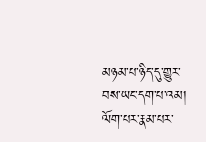མཉམ་པ་ཉིད་དུ་གྱུར་བས་ཡང་དག་པ་འམ། ལོག་པར་རྣམ་པར་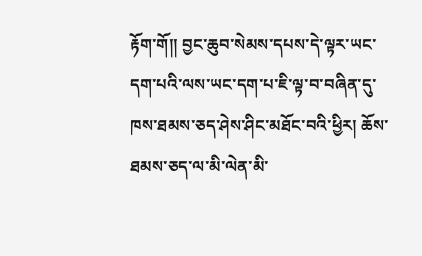རྟོག་གོ།། བྱང་ཆུབ་སེམས་དཔས་དེ་ལྟར་ཡང་དག་པའི་ལས་ཡང་དག་པ་ཇི་ལྟ་བ་བཞིན་དུ་ཁས་ཐམས་ཅད་ཤེས་ཤིང་མཐོང་བའི་ཕྱིར། ཆོས་ཐམས་ཅད་ལ་མི་ལེན་མི་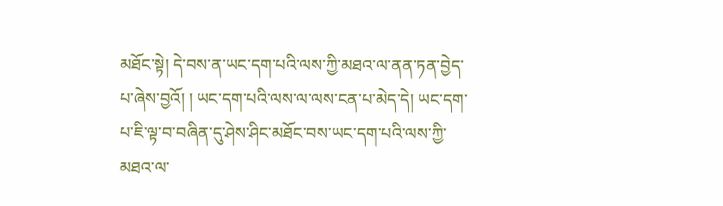མཐོང་སྟེ། དེ་བས་ན་ཡང་དག་པའི་ལས་ཀྱི་མཐའ་ལ་ནན་ཏན་བྱེད་པ་ཞེས་བྱའོ། ། ཡང་དག་པའི་ལས་ལ་ལས་ངན་པ་མེད་དེ། ཡང་དག་པ་ཇི་ལྟ་བ་བཞིན་དུ་ཤེས་ཤིང་མཐོང་བས་ཡང་དག་པའི་ལས་ཀྱི་མཐའ་ལ་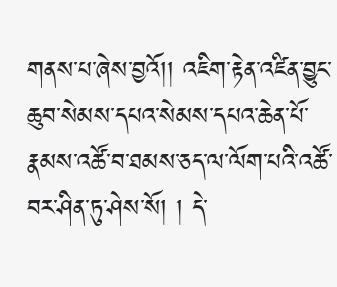གནས་པ་ཞེས་བྱའོ།། འཇིག་རྟེན་འཛིན་བྱུང་ཆུབ་སེམས་དཔའ་སེམས་དཔའ་ཆེན་པོ་རྣམས་འཚོ་བ་ཐམས་ཅད་ལ་ལོག་པའི་འཚོ་བར་ཤིན་ཏུ་ཤེས་སོ། ། དེ་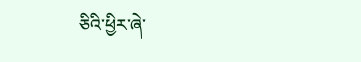ཅིའི་ཕྱིར་ཞེ་